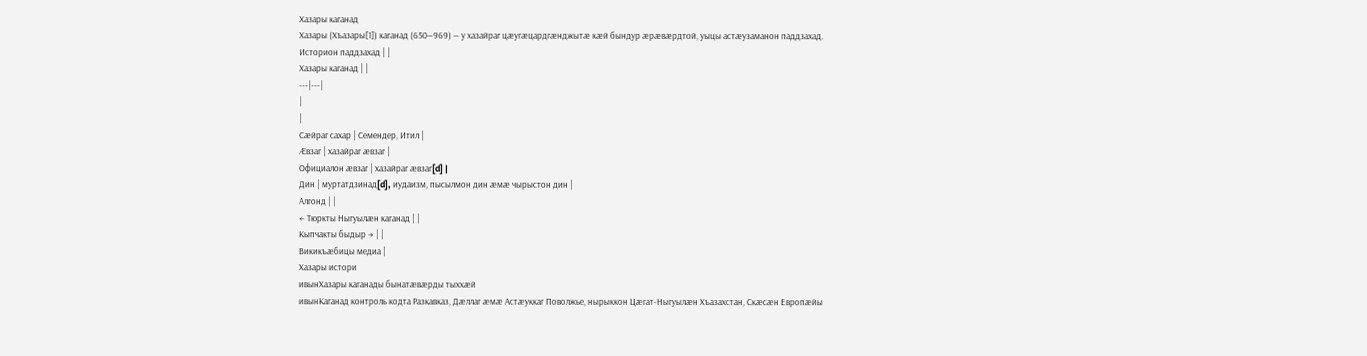Хазары каганад
Хазары (Хъазары[1]) каганад (650―969) ― у хазайраг цæугæцардгæнджытæ кæй бындур æрæвæрдтой, уыцы астæузаманон паддзахад.
Историон паддзахад | |
Хазары каганад | |
---|---|
|
|
Сæйраг сахар | Семендер, Итил |
Æвзаг | хазайраг æвзаг |
Официалон æвзаг | хазайраг æвзаг[d] |
Дин | муртатдзинад[d], иудаизм, пысылмон дин æмæ чырыстон дин |
Алгонд | |
← Тюркты Ныгуылæн каганад | |
Кыпчакты быдыр → | |
Викикъæбицы медиа |
Хазары истори
ивынХазары каганады бынатæвæрды тыххæй
ивынКаганад контроль кодта Разкавказ, Дæллаг æмæ Астæуккаг Поволжье, нырыккон Цæгат-Ныгуылæн Хъазахстан, Скæсæн Европæйы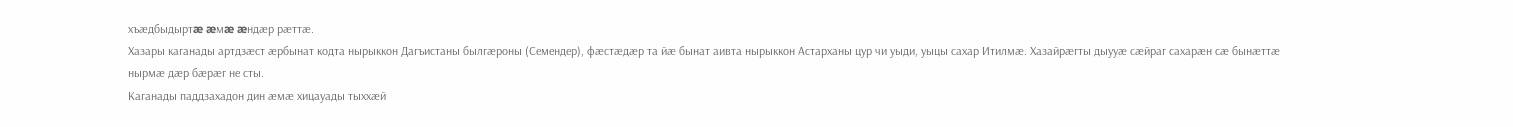хъæдбыдыртæ æмæ æндæр рæттæ.
Хазары каганады артдзæст æрбынат кодта нырыккон Дагъистаны былгæроны (Семендер), фæстæдæр та йæ бынат аивта нырыккон Астарханы цур чи уыди, уыцы сахар Итилмæ. Хазайрæгты дыууæ сæйраг сахарæн сæ бынæттæ нырмæ дæр бæрæг не сты.
Каганады паддзахадон дин æмæ хицауады тыххæй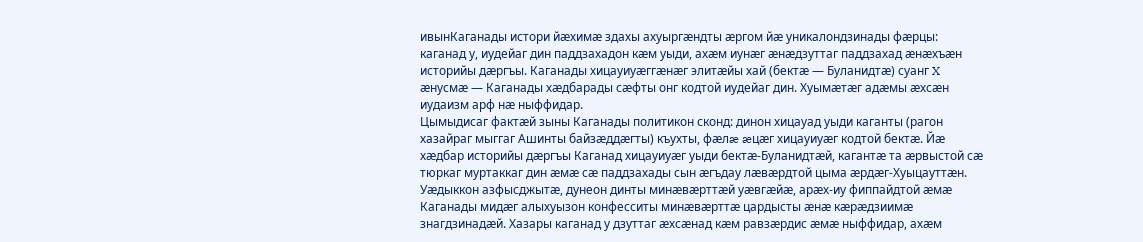ивынКаганады истори йæхимæ здахы ахуыргæндты æргом йæ уникалондзинады фæрцы: каганад у, иудейаг дин паддзахадон кæм уыди, ахæм иунæг æнæдзуттаг паддзахад æнæхъæн историйы дæргъы. Каганады хицауиуæггæнæг элитæйы хай (бектæ ― Буланидтæ) суанг X æнусмæ — Каганады хæдбарады сæфты онг кодтой иудейаг дин. Хуымæтæг адæмы æхсæн иудаизм арф нæ ныффидар.
Цымыдисаг фактæй зыны Каганады политикон сконд: динон хицауад уыди каганты (рагон хазайраг мыггаг Ашинты байзæддæгты) къухты, фæлæ æцæг хицауиуæг кодтой бектæ. Йæ хæдбар историйы дæргъы Каганад хицауиуæг уыди бектæ-Буланидтæй, кагантæ та æрвыстой сæ тюркаг муртаккаг дин æмæ сæ паддзахады сын æгъдау лæвæрдтой цыма æрдæг-Хуыцауттæн. Уæдыккон азфысджытæ, дунеон динты минæвæрттæй уæвгæйæ, арæх-иу фиппайдтой æмæ Каганады мидæг алыхуызон конфесситы минæвæрттæ цардысты æнæ кæрæдзиимæ знагдзинадæй. Хазары каганад у дзуттаг æхсæнад кæм равзæрдис æмæ ныффидар, ахæм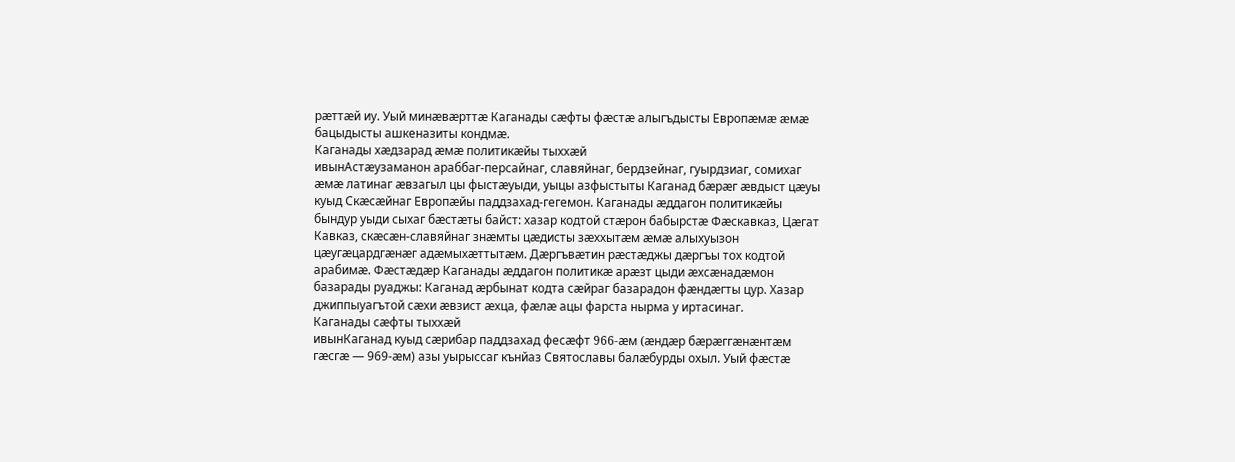рæттæй иу. Уый минæвæрттæ Каганады сæфты фæстæ алыгъдысты Европæмæ æмæ бацыдысты ашкеназиты кондмæ.
Каганады хæдзарад æмæ политикæйы тыххæй
ивынАстæузаманон араббаг-персайнаг, славяйнаг, бердзейнаг, гуырдзиаг, сомихаг æмæ латинаг æвзагыл цы фыстæуыди, уыцы азфыстыты Каганад бæрæг æвдыст цæуы куыд Скæсæйнаг Европæйы паддзахад-гегемон. Каганады æддагон политикæйы бындур уыди сыхаг бæстæты байст: хазар кодтой стæрон бабырстæ Фæскавказ, Цæгат Кавказ, скæсæн-славяйнаг знæмты цæдисты зæххытæм æмæ алыхуызон цæугæцардгæнæг адæмыхæттытæм. Дæргъвæтин рæстæджы дæргъы тох кодтой арабимæ. Фæстæдæр Каганады æддагон политикæ арæзт цыди æхсæнадæмон базарады руаджы: Каганад æрбынат кодта сæйраг базарадон фæндæгты цур. Хазар джиппыуагътой сæхи æвзист æхца, фæлæ ацы фарста нырма у иртасинаг.
Каганады сæфты тыххæй
ивынКаганад куыд сæрибар паддзахад фесæфт 966-æм (æндæр бæрæггæнæнтæм гæсгæ — 969-æм) азы уырыссаг кънйаз Святославы балæбурды охыл. Уый фæстæ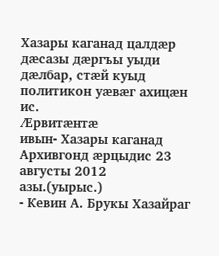Хазары каганад цалдæр дæсазы дæргъы уыди дæлбар, стæй куыд политикон уæвæг ахицæн ис.
Æрвитæнтæ
ивын- Хазары каганад Архивгонд æрцыдис 23 августы 2012 азы.(уырыс.)
- Кевин А. Брукы Хазайраг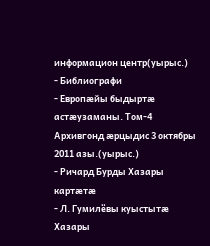информацион центр(уырыс.)
- Библиографи
- Европæйы быдыртæ астæузаманы. Том-4 Архивгонд æрцыдис 3 октябры 2011 азы.(уырыс.)
- Ричард Бурды Хазары картæтæ
- Л. Гумилёвы куыстытæ Хазары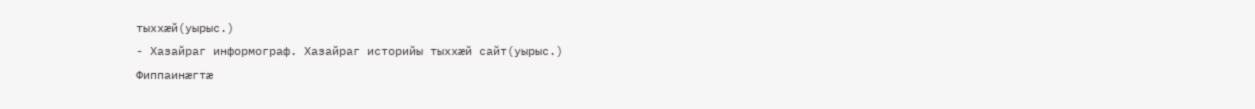тыххæй(уырыс.)
- Хазайраг информограф. Хазайраг историйы тыххæй сайт(уырыс.)
Фиппаинæгтæ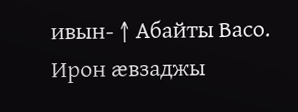ивын- ↑ Абайты Васо. Ирон æвзаджы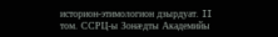историон-этимологион дзырдуат. II том. ССРЦ-ы Зонæдты Академийы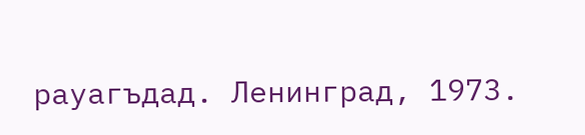рауагъдад. Ленинград, 1973.